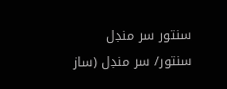سنتور سر منڊل
سنتور/ سر منڊل (ساز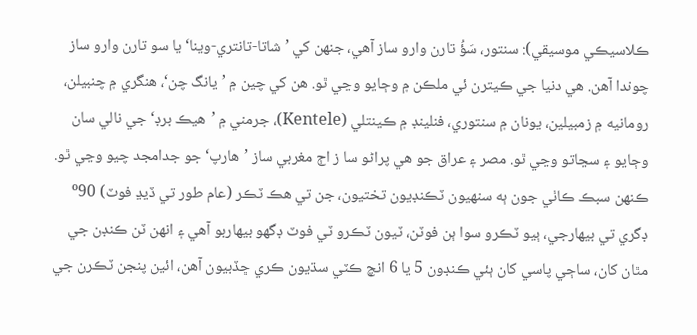ڪلاسيڪي موسيقي): سنتور، سَؤُ تارن وارو ساز آهي، جنهن کي ’شاتا-تانتري-وينا‘ يا سو تارن وارو ساز چوندا آهن. هي دنيا جي ڪيترن ئي ملڪن ۾ وڄايو وڃي ٿو. هن کي چين ۾ ’يانگ چن‘، هنگري ۾ چنبيلن، رومانيه ۾ زمبيلين، يونان ۾ سنتوري، فنلينڊ ۾ ڪينتلي (Kentele)، جرمني ۾ ’هيڪ برڊ‘ جي نالي سان وڄايو ۽ سڃاتو وڃي ٿو. مصر ۽ عراق جو هي پراڻو سا ز اڄ مغربي ساز ’هارپ‘ جو جدامجد چيو وڃي ٿو. ڪنهن سبڪ ڪاٺي جون ٻه سنهيون ٽڪنڊيون تختيون، جن تي هڪ ٽڪر (عام طور تي ڏيڍ فوٽ) º90 ڊگري تي بيهارجي، ٻيو ٽڪرو سوا ٻن فوٽن، ٽيون ٽڪرو ٽي فوٽ ڊگهو بيهاربو آهي ۽ انهن ٽن ڪنڊن جي مٿان کان، ساڄي پاسي کان ٻئي ڪنڊون 5 يا 6 انچ ڪٽي سڌيون ڪري ڇڏبيون آهن، ائين پنجن ٽڪرن جي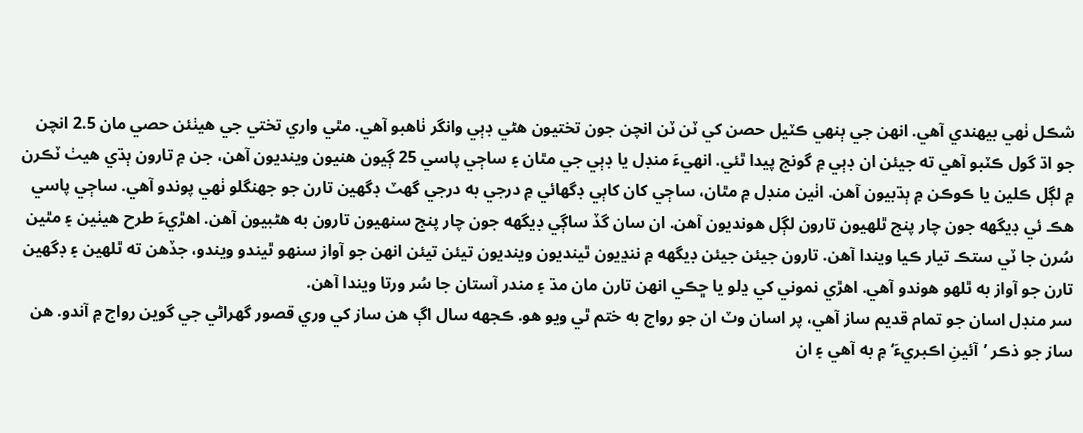شڪل ٺهي بيهندي آهي. انهن جي ٻنهي ڪٽيل حصن کي ٽن ٽن انچن جون تختيون هڻي ڊٻي وانگر ٺاهبو آهي. مٿي واري تختي جي هيٺئن حصي مان 2.5 انچن جو اڌ گول ڪٽبو آهي ته جيئن ان ڊٻي ۾ گونج پيدا ٿئي. انهيءَ منڊل يا ڊٻي جي مٿان ۽ ساڄي پاسي 25 ڳيون هنيون وينديون آهن، جن ۾ تارون ٻڌي هيٺ ٽڪرن ۾ لڳل ڪلين يا ڪوڪن ۾ ٻڌبيون آهن. اٺين منڊل ۾ مٿان، ساڄي کان کاٻي ڊگهائي ۾ درجي به درجي گهٽ ڊگهين تارن جو جهنگلو ٺهي پوندو آهي. ساڄي پاسي هڪ ئي ڊيگهه جون چار پنج ٿلهيون تارون لڳل هونديون آهن. ان سان گڏ ساڳي ڊيگهه جون چار پنج سنهيون تارون به هڻبيون آهن. اهڙيءَ طرح هيٺين ۽ مٿين سُرن جا ٽي ستڪ تيار ڪيا ويندا آهن. تارون جيئن جيئن ڊيگهه ۾ ننڍيون ٿينديون وينديون تيئن تيئن انهن جو آواز سنهو ٿيندو ويندو، جڏهن ته ٿلهين ۽ ڊگهين تارن جو آواز به ٿلهو هوندو آهي. اهڙي نموني کي ڍلو يا ڇڪي انهن تارن مان مڌ ۽ مندر آستان جا سُر ورتا ويندا آهن.
سر منڊل اسان جو تمام قديم ساز آهي، پر اسان وٽ ان جو رواج به ختم ٿي ويو هو. ڪجهه سال اڳ هن ساز کي وري قصور گهراڻي جي گوين رواج ۾ آندو. هن ساز جو ذڪر ’آئينِ اڪبريءَ‘ ۾ به آهي ۽ ان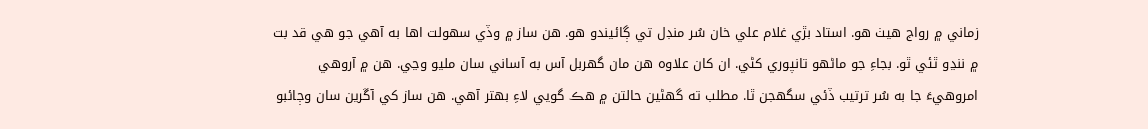زماني ۾ رواج هيٺ هو. استاد بڙي غلام علي خان سُر منڊل تي ڳائيندو هو. هن ساز ۾ وڏي سهولت اها به آهي جو هي قد بت ۾ ننڍو ٿئي ٿو. بجاءِ جو ماڻهو تانپوري کڻي. ان کان علاوه هن مان گهربل آس به آساني سان مليو وڃي. هن ۾ آروهي امروهيءَ جا به سُر ترتيب ڏئي سگهجن ٿا. مطلب ته گهڻين حالتن ۾ هڪ گويي لاءِ بهتر آهي. هن ساز کي آڱرين سان وڄائبو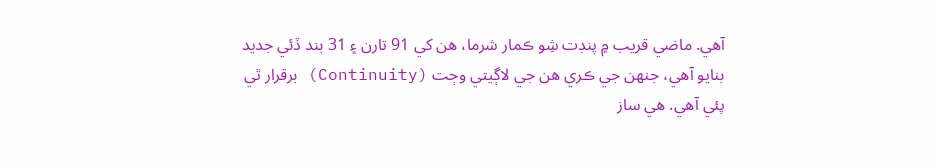آهي. ماضي قريب ۾ پنڊت شِو ڪمار شرما، هن کي 91 تارن ۽ 31 بند ڏئي جديد بنايو آهي، جنهن جي ڪري هن جي لاڳيتي وڄت (Continuity) برقرار ٿي پئي آهي. هي ساز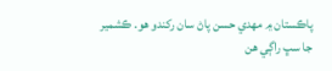پاڪستان ۾ مهدي حسن پاڻ سان رکندو هو. ڪشمير جا سڀ راڳي هن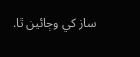ساز کي وڄائين ٿا.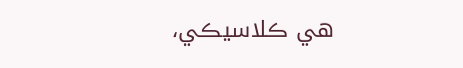هي ڪلاسيڪي،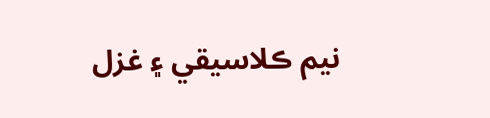نيم ڪلاسيقي ۽ غزل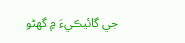جي گائيڪيءَ ۾ گهڻو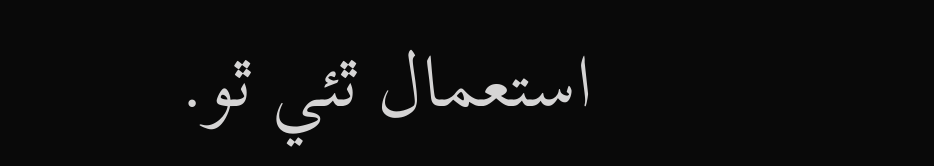استعمال ٿئي ٿو.